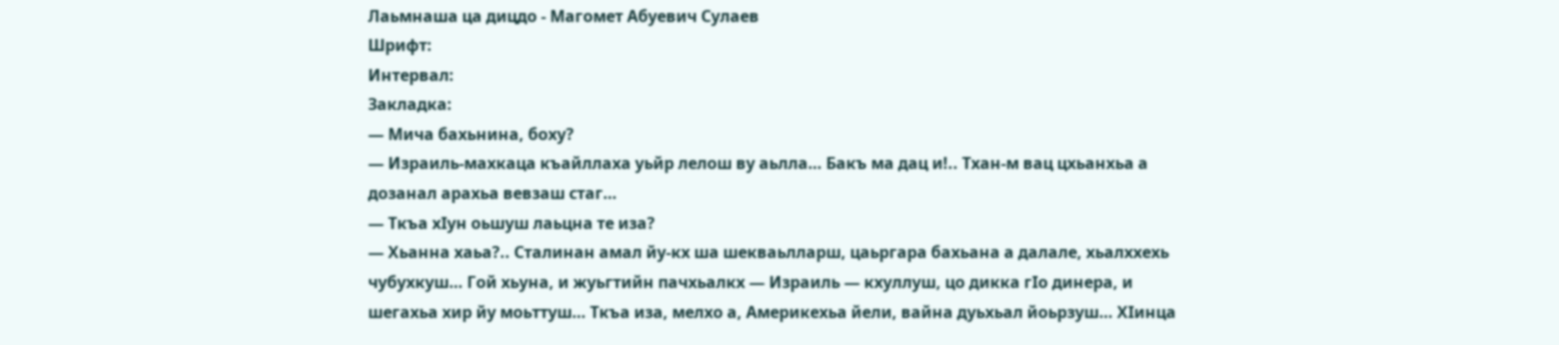Лаьмнаша ца дицдо - Магомет Абуевич Сулаев
Шрифт:
Интервал:
Закладка:
— Мича бахьнина, боху?
— Израиль-махкаца къайллаха уьйр лелош ву аьлла… Бакъ ма дац и!.. Тхан-м вац цхьанхьа а дозанал арахьа вевзаш стаг…
— Ткъа хIун оьшуш лаьцна те иза?
— Хьанна хаьа?.. Сталинан амал йу-кх ша шекваьлларш, цаьргара бахьана а далале, хьалххехь чубухкуш… Гой хьуна, и жуьгтийн пачхьалкх — Израиль — кхуллуш, цо дикка гIo динера, и шегахьа хир йу моьттуш… Ткъа иза, мелхо а, Америкехьа йели, вайна дуьхьал йоьрзуш… ХIинца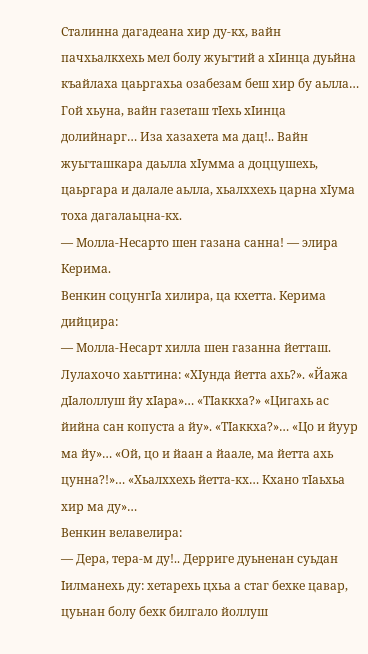Сталинна дагадеана хир ду-кх, вайн пачхьалкхехь мел болу жуьгтий а хIинца дуьйна къайлаха цаьргахьа озабезам беш хир бу аьлла… Гой хьуна, вайн газеташ тIехь хIинца долийнарг… Иза хазахета ма дац!.. Вайн жуьгташкара даьлла хIумма а доццушехь, цаьргара и далале аьлла, хьалххехь царна хIума тоха дагалаьцна-кх.
— Молла-Несарто шен газана санна! — элира Керима.
Венкин соцунгIа хилира, ца кхетта. Керима дийцира:
— Молла-Несарт хилла шен газанна йетташ. Лулахочо хаьттина: «ХIунда йетта ахь?». «Йажа дIалоллуш йу xIapa»… «ТIаккха?» «Цигахь ас йийна сан копуста а йу». «ТIаккха?»… «Цо и йуур ма йу»… «Ой, цо и йаан а йаале, ма йетта ахь цунна?!»… «Хьалххехь йетта-кх… Кхано тIаьхьа хир ма ду»…
Венкин велавелира:
— Дера, тера-м ду!.. Дерриге дуьненан суьдан Iилманехь ду: хетарехь цхьа а стаг бехке цавар, цуьнан болу бехк билгало йоллуш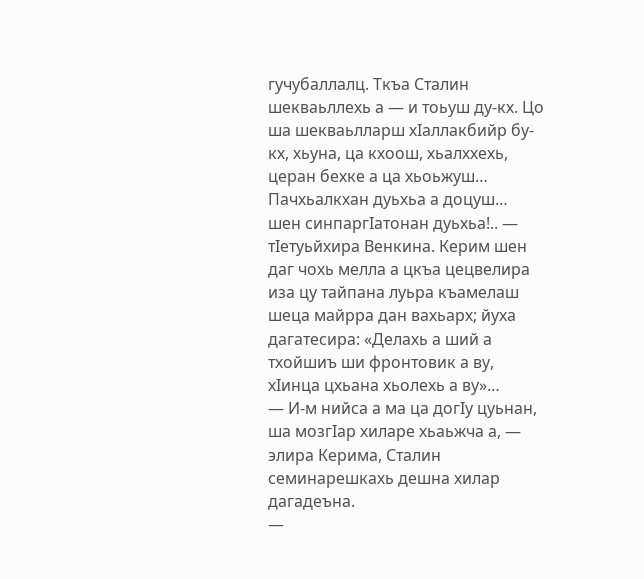гучубаллалц. Ткъа Сталин шекваьллехь а — и тоьуш ду-кх. Цо ша шекваьлларш хIаллакбийр бу-кх, хьуна, ца кхоош, хьалххехь, церан бехке а ца хьоьжуш… Пачхьалкхан дуьхьа а доцуш… шен синпаргIатонан дуьхьа!.. — тIетуьйхира Венкина. Керим шен даг чохь мелла а цкъа цецвелира иза цу тайпана луьра къамелаш шеца майрра дан вахьарх; йуха дагатесира: «Делахь а ший а тхойшиъ ши фронтовик а ву, хIинца цхьана хьолехь а ву»…
— И-м нийса а ма ца догIу цуьнан, ша мозгIар хиларе хьаьжча а, — элира Керима, Сталин семинарешкахь дешна хилар дагадеъна.
—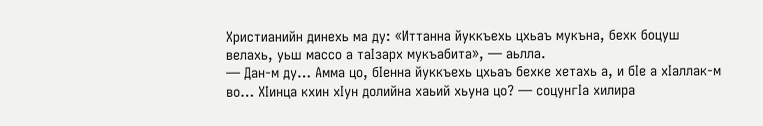Христианийн динехь ма ду: «Иттанна йуккъехь цхьаъ мукъна, бехк боцуш велахь, уьш массо а таIзарх мукъабита», — аьлла.
— Дан-м ду… Амма цо, бIенна йуккъехь цхьаъ бехке хетахь а, и бIе а хIаллак-м во… ХIинца кхин хIун долийна хаьий хьуна цо? — соцунгIа хилира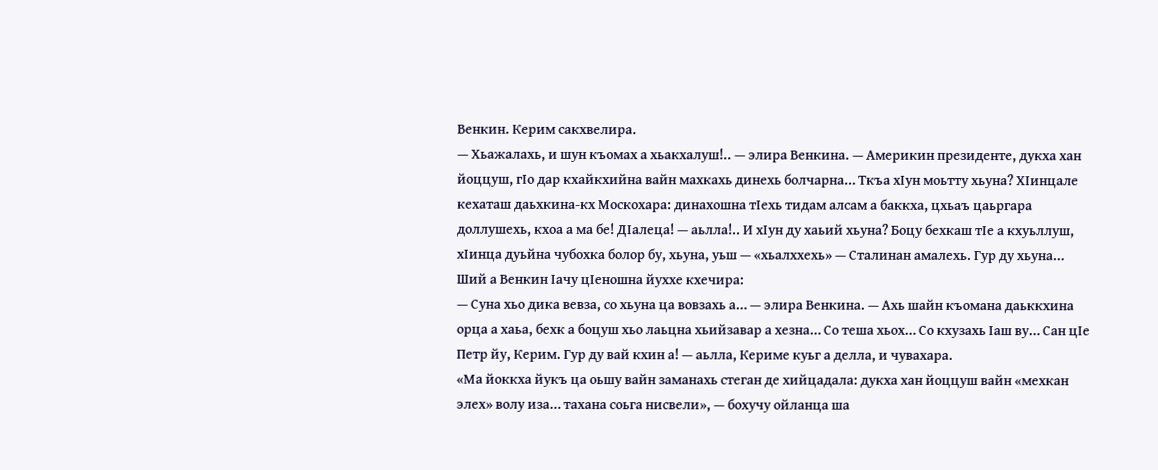Венкин. Керим сакхвелира.
— Хьажалахь, и шун къомах а хьакхалуш!.. — элира Венкина. — Америкин президенте, дукха хан йоццуш, гIо дар кхайкхийна вайн махкахь динехь болчарна… Ткъа хIун моьтту хьуна? ХIинцале кехаташ даьхкина-кх Москохара: динахошна тIехь тидам алсам а баккха, цхьаъ цаьргара доллушехь, кхоа а ма бе! ДIалеца! — аьлла!.. И хIун ду хаьий хьуна? Боцу бехкаш тIе а кхуьллуш, хIинца дуьйна чубохка болор бу, хьуна, уьш — «хьалххехь» — Сталинан амалехь. Гур ду хьуна…
Ший а Венкин Iачу цIеношна йуххе кхечира:
— Суна хьо дика вевза, со хьуна ца вовзахь а… — элира Венкина. — Ахь шайн къомана даьккхина орца а хаьа, бехк а боцуш хьо лаьцна хьийзавар а хезна… Со теша хьох… Со кхузахь Iаш ву… Сан цIе Петр йу, Керим. Гур ду вай кхин а! — аьлла, Кериме куьг а делла, и чувахара.
«Ма йоккха йукъ ца оьшу вайн заманахь стеган де хийцадала: дукха хан йоццуш вайн «мехкан элех» волу иза… тахана соьга нисвели», — бохучу ойланца ша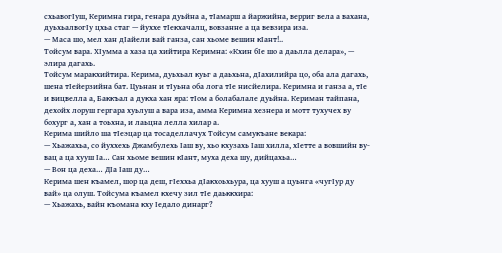схьавогIуш, Керимна гира, генара дуьйна а, тIамарш а йаржийна, верриг вела а вахана, дуьхьалвогIу цхьа стаг — йуххе тIекхачалц, вовзанне а ца вевзира иза.
— Маса шо, мел хан дIайели вай ганза, сан хьоме вешин кIант!..
Тойсум вара. ХIумма а хаза ца хийтира Керимна: «Кхин бIе шо а даьлла делара», — элира дагахь.
Тойсум маракхийтира. Керима, дуьхьал куьг а даьхьна, дIахилийра цо, оба ала дагахь, шена тIейерзийна бат. Цуьнан и тIуьна оба лога тIе нисйелира. Керимна и ганза а, тIе и вицвелла а, Баккъал а дукха хан яра: тIом а болабалале дуьйна. Кериман тайпана, дехойх лоруш гергара хуьлуш а вара иза, амма Керимна хезнера и мотт тухучех ву бохург а, хан а тоьхна, и лаьцна лелла хилар а.
Керима шийло ша тIеэцар ца тосаделлачух Тойсум самукъане векара:
— Хьажахьа, со йуххехь Джамбулехь Iаш ву, хьо кхузахь Iаш хилла, хIетте а вовшийн ву-вац а ца хууш Iа… Сан хьоме вешин кIант, муха деха шу, дийцахьа…
— Вон ца деха… ДIа Iаш ду…
Керима шен къамел, шор ца деш, гIеххьа дIакхоьхьура, ца хууш а цуьнга «чугIур ду вай» ца олуш. Тойсума къамел кхечу зил тIе даьккхира:
— Хьажахь, вайн къомана кху Iедало динарг?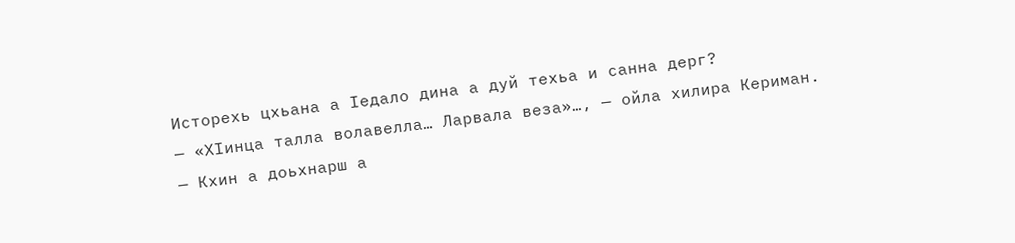Исторехь цхьана а Iедало дина а дуй техьа и санна дерг?
— «ХIинца талла волавелла… Ларвала веза»…, — ойла хилира Кериман.
— Кхин а доьхнарш а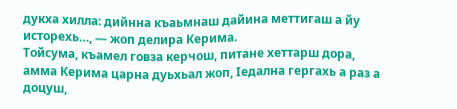дукха хилла: дийнна къаьмнаш дайина меттигаш а йу исторехь…, — жоп делира Керима.
Тойсума, къамел говза керчош, питане хеттарш дора, амма Керима царна дуьхьал жоп, Iедална гергахь а раз а доцуш,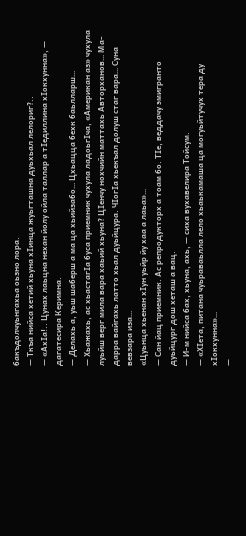бакъдолчуьнгахьа оьзно лора.
— Ткъа нийса хетий хьуна хIинца жуьгташна дуьхьал лелориг?..
— «АхIа!.. Цунах лаьцна нехан йолу ойла таллар а тIедиллина хIокхунна», — дагатесира Керимна.
— Делахь а, уьш шаберш а ма ца хьийзабо… Цхьацца бехк баьлларш…
— Хьажахь, ас хьастагIа буса приемник чухула ладоьгIча, «Американ аз» чухула луьйш верг мила вара хаьий хьуна? ЦIенчу нохчийн маттахь Авторханов… Ма-дарра вайгахь латто хьал дуьйцура. ЧIогIа хьекъал долуш стаг вара… Суна вевзара иза…
«Цуьнца хьенан хIун уьйр йу хаа а лаьа»…
— Сан йац приемник. Ас репродукторх а тоам бо. ТIе, веддачу эмигранто дуьйцург дош хеташ а вац.
— И-м нийса бах, хьуна, ахь, — сиха вухавелира Тойсум.
— «ХIета, питана чуьраваьлла лело хьаькамаша ца могуьйтучух тера ду хIокхунна»…
—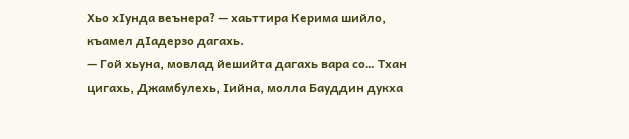Хьо хIунда веънера? — хаьттира Керима шийло, къамел дIадерзо дагахь.
— Гой хьуна, мовлад йешийта дагахь вара со… Тхан цигахь, Джамбулехь, Iийна, молла Бауддин дукха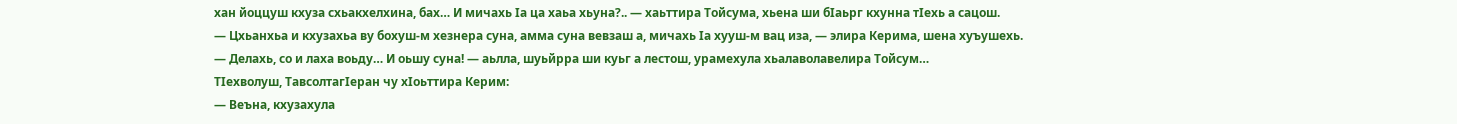хан йоццуш кхуза схьакхелхина, бах… И мичахь Iа ца хаьа хьуна?.. — хаьттира Тойсума, хьена ши бIаьрг кхунна тIехь а сацош.
— Цхьанхьа и кхузахьа ву бохуш-м хезнера суна, амма суна вевзаш а, мичахь Iа хууш-м вац иза, — элира Керима, шена хуъушехь.
— Делахь, со и лаха воьду… И оьшу суна! — аьлла, шуьйрра ши куьг а лестош, урамехула хьалаволавелира Тойсум…
ТIехволуш, ТавсолтагIеран чу хIоьттира Керим:
— Веъна, кхузахула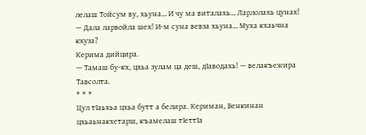лелаш Тойсум ву, хьуна… И чу ма виталахь… Ларлолахь цунах!
— Дала ларвойла шех! И-м суна вевза хьуна… Муха кхаьчна кхуза?
Керима дийцира.
— Тамаш бу-кх, цхьа зулам ца деш, дIаводахь! — велакъежира Тавсолта.
* * *
Цул тIаьхьа цхьа бутт а белира. Кериман, Венкинан цхьаьнакхетарш, къамелаш тIеттIа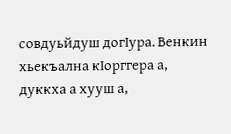совдуьйдуш догIура. Венкин хьекъална кIорггера а, дуккха а хууш а,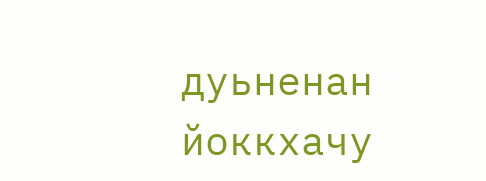дуьненан йоккхачу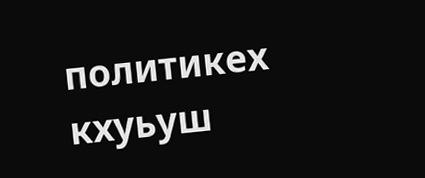политикех кхуьуш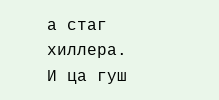а стаг хиллера.
И ца гуш